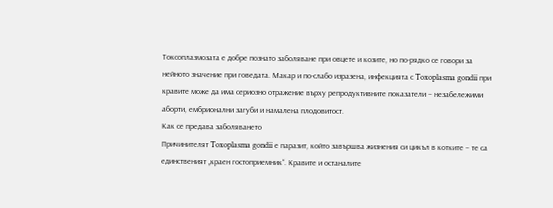Токсоплазмозата е добре познато заболяване при овцете и козите, но по-рядко се говори за нейното значение при говедата. Макар и по-слабо изразена, инфекцията с Toxoplasma gondii при кравите може да има сериозно отражение върху репродуктивните показатели – незабележими аборти, ембрионални загуби и намалена плодовитост.
Как се предава заболяването
Причинителят Toxoplasma gondii е паразит, който завършва жизнения си цикъл в котките – те са единственият „краен гостоприемник“. Кравите и останалите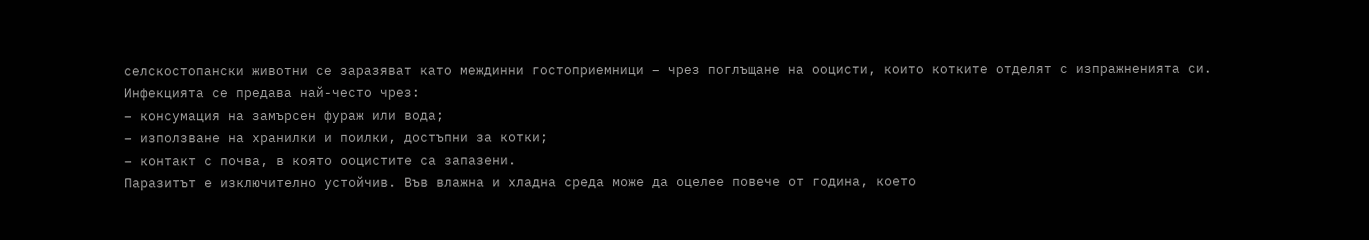селскостопански животни се заразяват като междинни гостоприемници – чрез поглъщане на ооцисти, които котките отделят с изпражненията си.
Инфекцията се предава най-често чрез:
– консумация на замърсен фураж или вода;
– използване на хранилки и поилки, достъпни за котки;
– контакт с почва, в която ооцистите са запазени.
Паразитът е изключително устойчив. Във влажна и хладна среда може да оцелее повече от година, което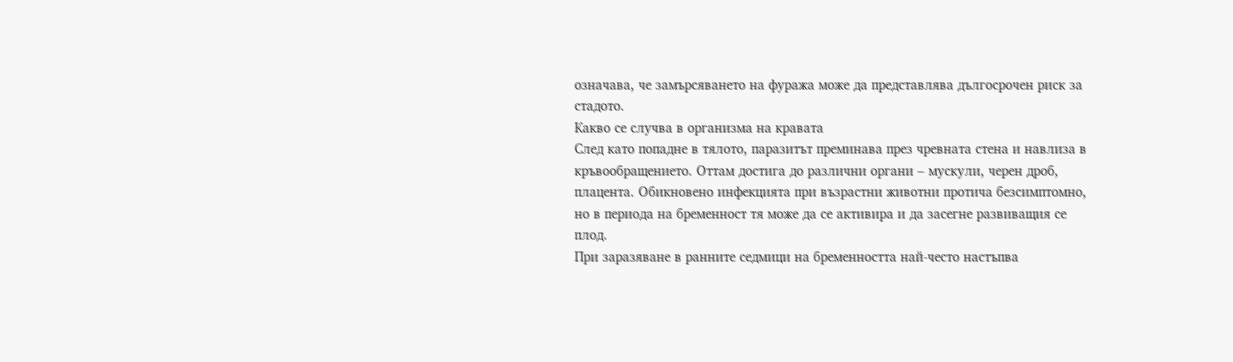означава, че замърсяването на фуража може да представлява дългосрочен риск за стадото.
Какво се случва в организма на кравата
След като попадне в тялото, паразитът преминава през чревната стена и навлиза в кръвообращението. Оттам достига до различни органи – мускули, черен дроб, плацента. Обикновено инфекцията при възрастни животни протича безсимптомно, но в периода на бременност тя може да се активира и да засегне развиващия се плод.
При заразяване в ранните седмици на бременността най-често настъпва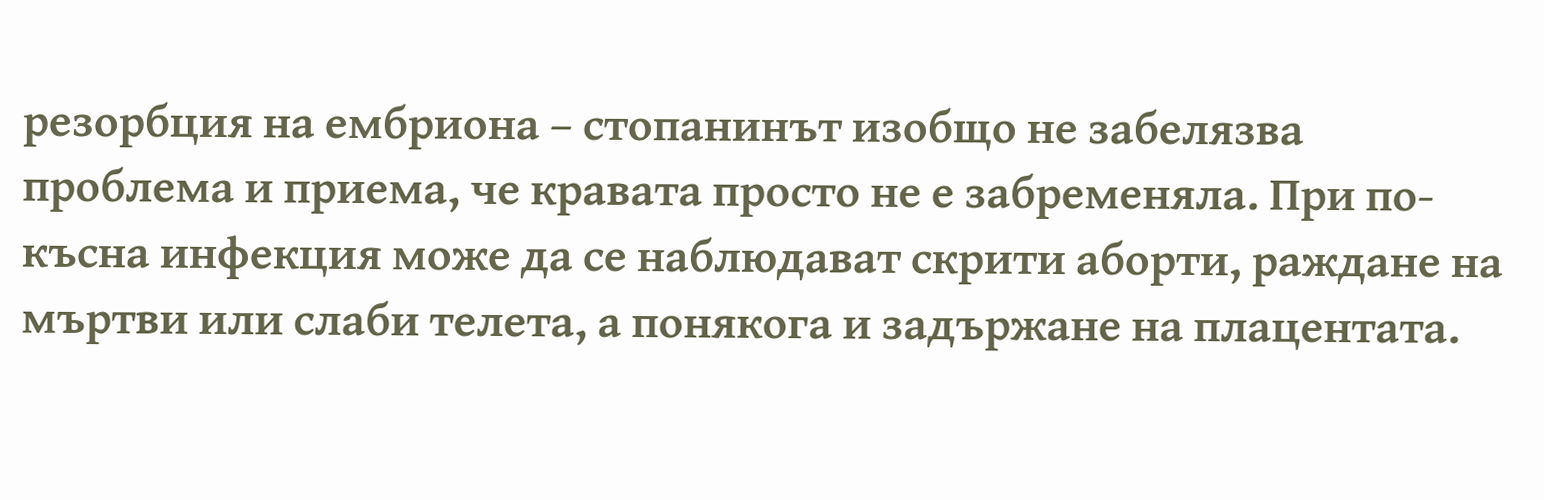резорбция на ембриона – стопанинът изобщо не забелязва проблема и приема, че кравата просто не е забременяла. При по-късна инфекция може да се наблюдават скрити аборти, раждане на мъртви или слаби телета, а понякога и задържане на плацентата.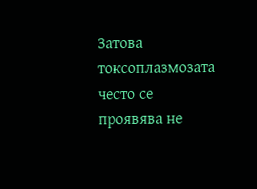Затова токсоплазмозата често се проявява не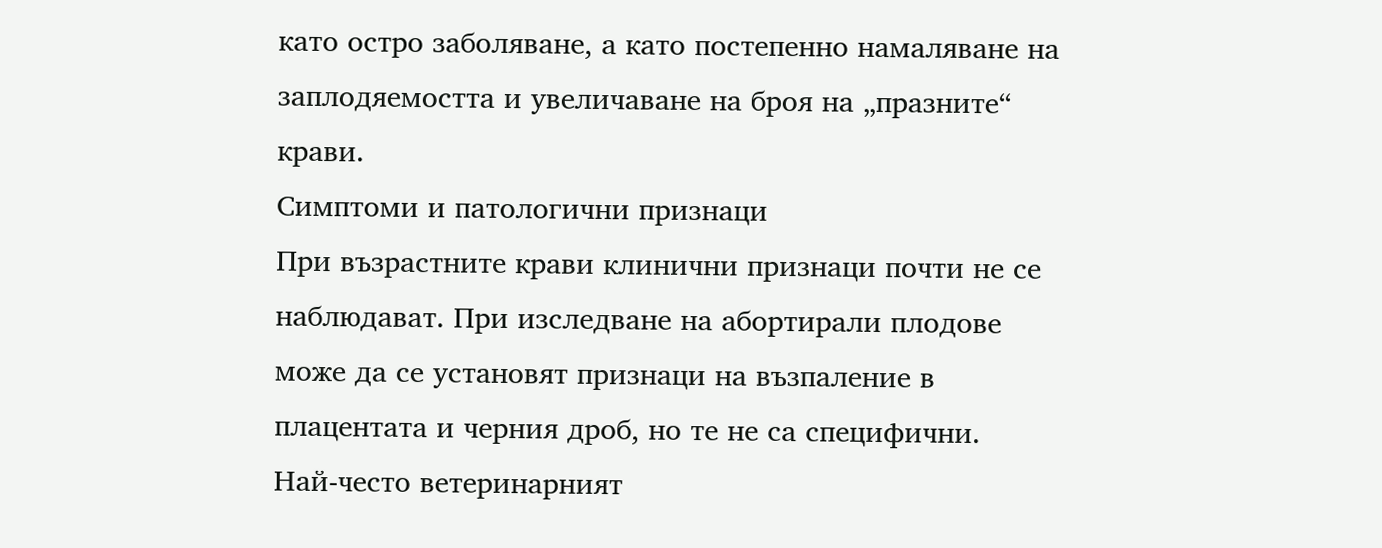като остро заболяване, а като постепенно намаляване на заплодяемостта и увеличаване на броя на „празните“ крави.
Симптоми и патологични признаци
При възрастните крави клинични признаци почти не се наблюдават. При изследване на абортирали плодове може да се установят признаци на възпаление в плацентата и черния дроб, но те не са специфични.
Най-често ветеринарният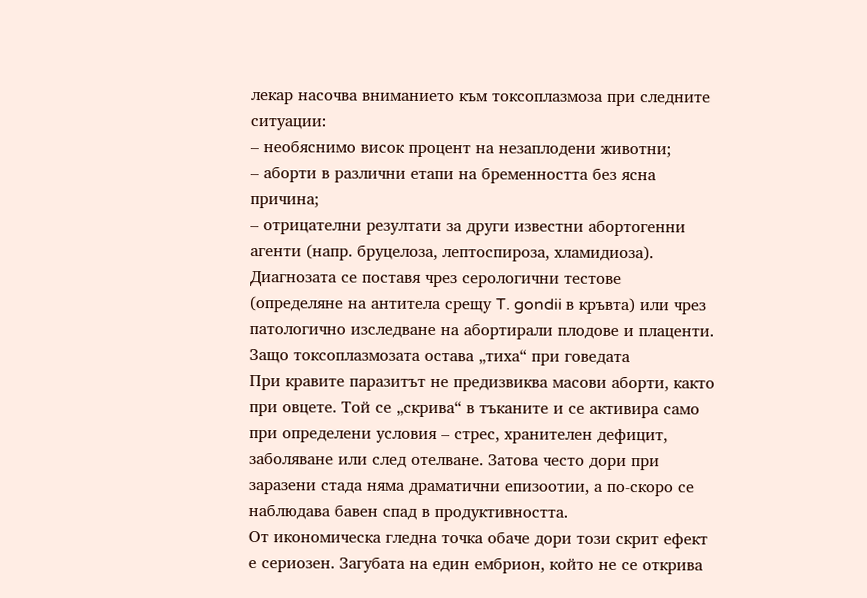лекар насочва вниманието към токсоплазмоза при следните ситуации:
– необяснимо висок процент на незаплодени животни;
– аборти в различни етапи на бременността без ясна причина;
– отрицателни резултати за други известни абортогенни агенти (напр. бруцелоза, лептоспироза, хламидиоза).
Диагнозата се поставя чрез серологични тестове (определяне на антитела срещу T. gondii в кръвта) или чрез патологично изследване на абортирали плодове и плаценти.
Защо токсоплазмозата остава „тиха“ при говедата
При кравите паразитът не предизвиква масови аборти, както при овцете. Той се „скрива“ в тъканите и се активира само при определени условия – стрес, хранителен дефицит, заболяване или след отелване. Затова често дори при заразени стада няма драматични епизоотии, а по-скоро се наблюдава бавен спад в продуктивността.
От икономическа гледна точка обаче дори този скрит ефект е сериозен. Загубата на един ембрион, който не се открива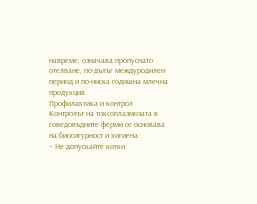навреме, означава пропуснато отелване, по-дълъг междуродилен период и по-ниска годишна млечна продукция.
Профилактика и контрол
Контролът на токсоплазмозата в говедовъдните ферми се основава на биосигурност и хигиена:
– Не допускайте котки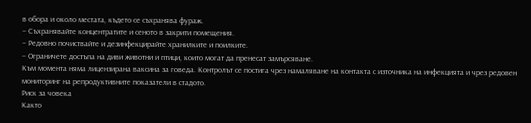в обора и около местата, където се съхранява фураж.
– Съхранявайте концентратите и сеното в закрити помещения.
– Редовно почиствайте и дезинфекцирайте хранилките и поилките.
– Ограничете достъпа на диви животни и птици, които могат да пренесат замърсяване.
Към момента няма лицензирана ваксина за говеда. Контролът се постига чрез намаляване на контакта с източника на инфекцията и чрез редовен мониторинг на репродуктивните показатели в стадото.
Риск за човека
Както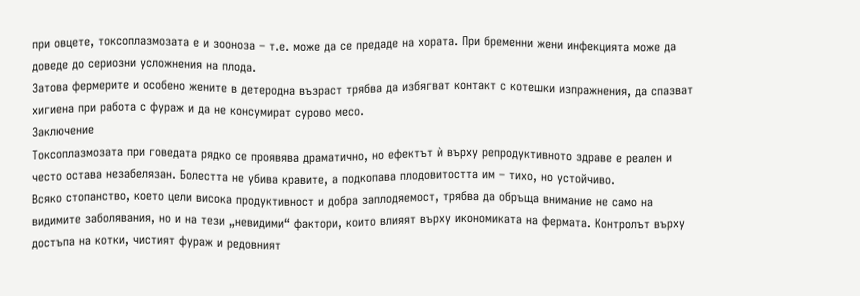при овцете, токсоплазмозата е и зооноза – т.е. може да се предаде на хората. При бременни жени инфекцията може да доведе до сериозни усложнения на плода.
Затова фермерите и особено жените в детеродна възраст трябва да избягват контакт с котешки изпражнения, да спазват хигиена при работа с фураж и да не консумират сурово месо.
Заключение
Токсоплазмозата при говедата рядко се проявява драматично, но ефектът ѝ върху репродуктивното здраве е реален и често остава незабелязан. Болестта не убива кравите, а подкопава плодовитостта им – тихо, но устойчиво.
Всяко стопанство, което цели висока продуктивност и добра заплодяемост, трябва да обръща внимание не само на видимите заболявания, но и на тези „невидими“ фактори, които влияят върху икономиката на фермата. Контролът върху достъпа на котки, чистият фураж и редовният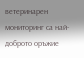ветеринарен мониторинг са най-доброто оръжие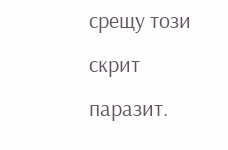срещу този скрит паразит.